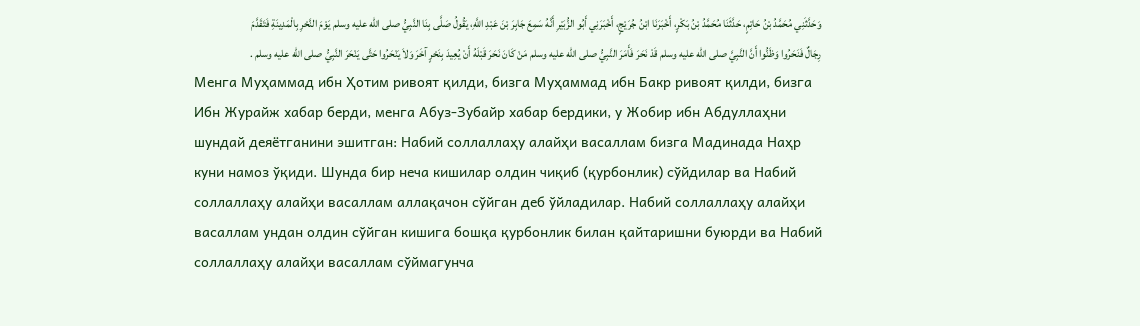وَحَدَّثَنِي مُحَمَّدُ بْنُ حَاتِمٍ، حَدَّثَنَا مُحَمَّدُ بْنُ بَكْرٍ، أَخْبَرَنَا ابْنُ جُرَيْجٍ، أَخْبَرَنِي أَبُو الزُّبَيْرِ أَنَّهُ سَمِعَ جَابِرَ بْنَ عَبْدِ اللَّهِ، يَقُولُ صَلَّى بِنَا النَّبِيُّ صلى الله عليه وسلم يَوْمَ النَّحْرِ بِالْمَدِينَةِ فَتَقَدَّمَ رِجَالٌ فَنَحَرُوا وَظَنُّوا أَنَّ النَّبِيَّ صلى الله عليه وسلم قَدْ نَحَرَ فَأَمَرَ النَّبِيُّ صلى الله عليه وسلم مَنْ كَانَ نَحَرَ قَبْلَهُ أَنْ يُعِيدَ بِنَحْرٍ آخَرَ وَلاَ يَنْحَرُوا حَتَّى يَنْحَرَ النَّبِيُّ صلى الله عليه وسلم .
Менга Муҳаммад ибн Ҳотим ривоят қилди, бизга Муҳаммад ибн Бакр ривоят қилди, бизга Ибн Журайж хабар берди, менга Абуз-Зубайр хабар бердики, у Жобир ибн Абдуллаҳни шундай деяётганини эшитган: Набий соллаллаҳу алайҳи васаллам бизга Мадинада Наҳр куни намоз ўқиди. Шунда бир неча кишилар олдин чиқиб (қурбонлик) сўйдилар ва Набий соллаллаҳу алайҳи васаллам аллақачон сўйган деб ўйладилар. Набий соллаллаҳу алайҳи васаллам ундан олдин сўйган кишига бошқа қурбонлик билан қайтаришни буюрди ва Набий соллаллаҳу алайҳи васаллам сўймагунча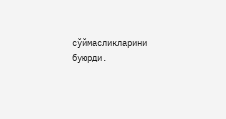сўймасликларини буюрди.